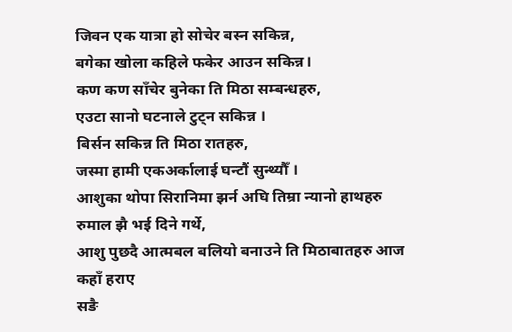जिवन एक यात्रा हो सोचेर बस्न सकिन्न,
बगेका खोला कहिले फकेर आउन सकिन्न।
कण कण साँचेर बुनेका ति मिठा सम्बन्धहरु,
एउटा सानो घटनाले टुट्न सकिन्न ।
बिर्सन सकिन्न ति मिठा रातहरु,
जस्मा हामी एकअर्कालाई घन्टौं सुन्थ्यौँ ।
आशुका थोपा सिरानिमा झर्न अघि तिम्रा न्यानो हाथहरु रुमाल झै भई दिने गर्थे,
आशु पुछदै आत्मबल बलियो बनाउने ति मिठाबातहरु आज कहाँ हराए
सङै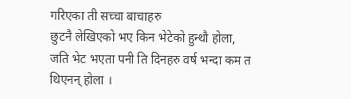गरिएका ती सच्चा बाचाहरु
छुटनै लेखिएको भए किन भेटेको हुन्थौ होला,
जति भेट भएता पनी ति दिनहरु वर्ष भन्दा कम त थिएनन् होला ।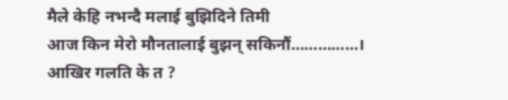मैले केहि नभन्दै मलाई बुझिदिने तिमी
आज किन मेरो मौनतालाई बुझन् सकिनौं……………।
आखिर गलति के त ?